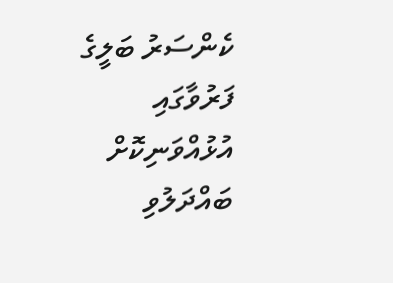ކެންސަރު ބަލީގެ ފަރުވާގައި އުޅުއްވަނިކޮށް ބައްދަލުވި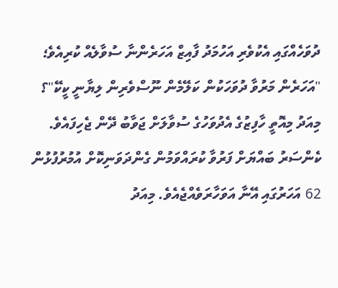ދުވަހެއްގައި އެކުވެރި އަހުމަދު ފާއިޒް އަހަރެންނާ ސުވާލެއް ކުރިއެވެ؛ "އަހަރެން މަރުވާ ދުވަހަކުން ކަލޭމެން ނޫސްވެރިން ލިޔާނީ ކީކޭ"؟
މިއަދު މިއޮތީ ހާފިޒުގެ އެދުވަހުގެ ސުވާލަށް ޖަވާބު ދޭން ޖެހިފައެވެ. ކެންސަރު ބައްޔަށް ފަރުވާ ކުރައްވަމުން ގެންދަވަނިކޮށް އުމުރުފުޅުން 62 އަހަރުގައި އޭނާ އަވަހާރަވެއްޖެއެވެ. މިއަދު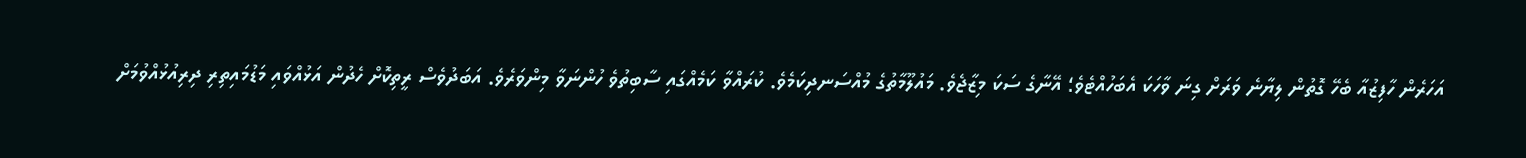އަހަރެން ހާފިޒުއާ ބެހޭ ގޮތުން ލިޔާނެ ވަރަށް ގިނަ ވާހަކަ އެބަހުއްޓެވެ؛ އޭނާގެ ސަކަ މިޒާޖެވެ. މައުލޫމާތުގެ މުއްސަނދިކަމެވެ. ކުރައްވާ ކަމެއްގައި ސާބިތުވެ ހުންނަވާ މިންވަރެވެ. އަބަދުވެސް ރީތިކޮށް ހެދުން އަޅުއްވައި މަޑުމައިތިރި ދިރިއުޅުއްވުމަށް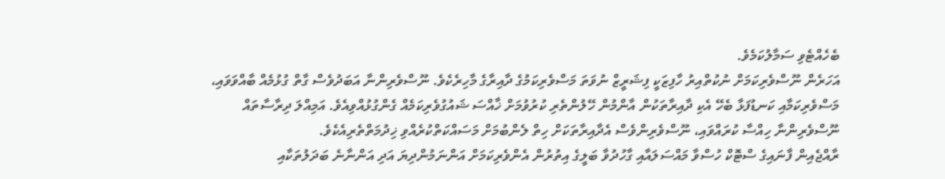ބެހެއްޓެވި ސަމާލުކަމެވެ.
އަހަރެން ނޫސްވެރިކަމަށް ނުކުތްއިރު ހާފިޒަކީ ފިޝަރީޒް ނުވަތަ މަސްވެރިކަމުގެ ދާއިރާގެ މާހިރެކެވެ. ނޫސްވެރިންނާ އަބަދުވެސް ގާތް ގުޅުމެއް ބާއްވަވައި، މަސްވެރިކަމާއި ކަނޑުފަޅާ ބެހޭ އެކި ދާއިރާތަކުން އާންމުން ހޭލުންތެރި ކުރުވުމަށް ޚާއްސަ ޝައުގުވެރިކަމެއް ގެންގުޅުއްވިއެވެ. އަމިއްލަ ދިރާސާތައް ނޫސްވެރިންނާ ހިއްސާ ކުރައްވައި، ނޫސްވެރިންވެސް އެދާއިރާތަކަށް ހިތް ލެންބުމަށް މަސައްކަތްކުރެއްވި ޚިދުމަތްތެރިއެކެވެ.
ރާއްޖެއިން ފާނައިގެ ސްޓޮކް ހުސްވާ މައްސަލައާއި ގާހުދުވާ ބަލީގެ އިތުރުން އެންވެރިކަމަށް އަންނަމުންދިޔަ އަދި އަންނާނެ ބަދަލުތަކާއި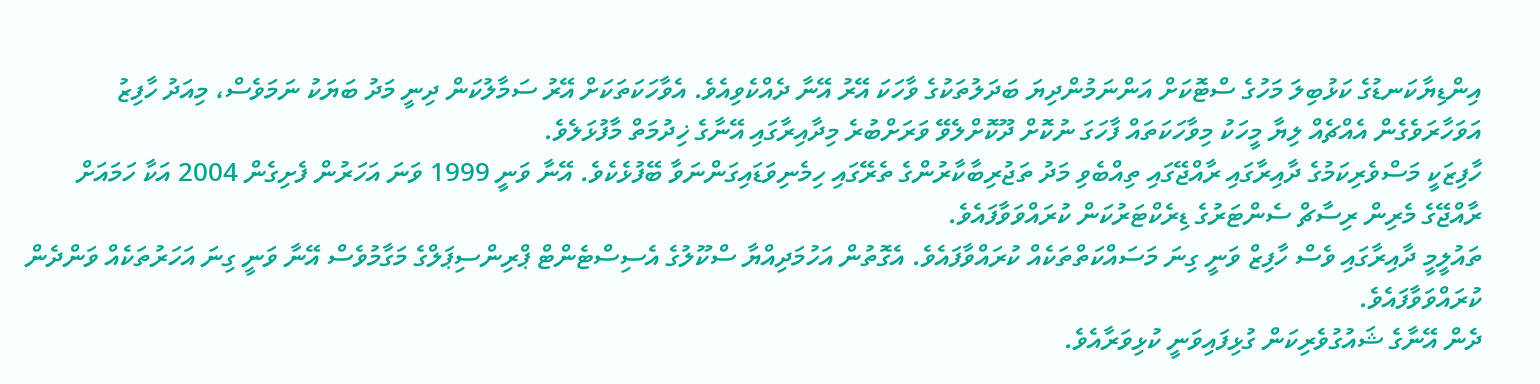އިންޑިޔާކަނޑުގެ ކަޅުބިލަ މަހުގެ ސްޓޮކަށް އަންނަމުންދިޔަ ބަދަލުތަކުގެ ވާހަކަ އޭރު އޭނާ ދެއްކެވިއެވެ. އެވާހަކަތަކަށް އޭރު ސަމާލުކަން ދިނީ މަދު ބަޔަކު ނަމަވެސް، މިއަދު ހާފިޒު އަވަހާރަވެގެން އެއްޗެއް ލިޔާ މީހަކު މިވާހަކަތައް ފާހަގަ ނުކޮށް ދޫކޮށްލެވޭ ވަރަށްބުރެ މިދާއިރާގައި އޭނާގެ ޚިދުމަތް މާފުޅަލެވެ.
ހާފިޒަކީ މަސްވެރިކަމުގެ ދާއިރާގައި ރާއްޖޭގައި ތިއްބެވި މަދު ތަޖުރިބާކާރުންގެ ތެރޭގައި ހިމެނިވަޑައިގަންނަވާ ބޭފުޅެކެވެ. އޭނާ ވަނީ 1999 ވަނަ އަހަރުން ފެށިގެން 2004 އަކާ ހަމައަށް ރާއްޖޭގެ މެރިން ރިސާޗް ސެންޓަރުގެ ޑިރެކްޓަރުކަން ކުރައްވަވާފައެވެ.
ތައުލީމީ ދާއިރާގައި ވެސް ހާފިޒް ވަނީ ގިނަ މަސައްކަތްތަކެއް ކުރައްވާފައެވެ. އެގޮތުން އަހުމަދިއްޔާ ސްކޫލުގެ އެސިސްޓެންޓް ޕްރިންސިޕަލްގެ މަގާމުވެސް އޭނާ ވަނީ ގިނަ އަހަރުތަކެއް ވަންދެން ކުރައްވަވާފައެވެ.
ދެން އޭނާގެ ޝައުގުވެރިކަން ގުޅިފައިވަނީ ކުޅިވަރާއެވެ.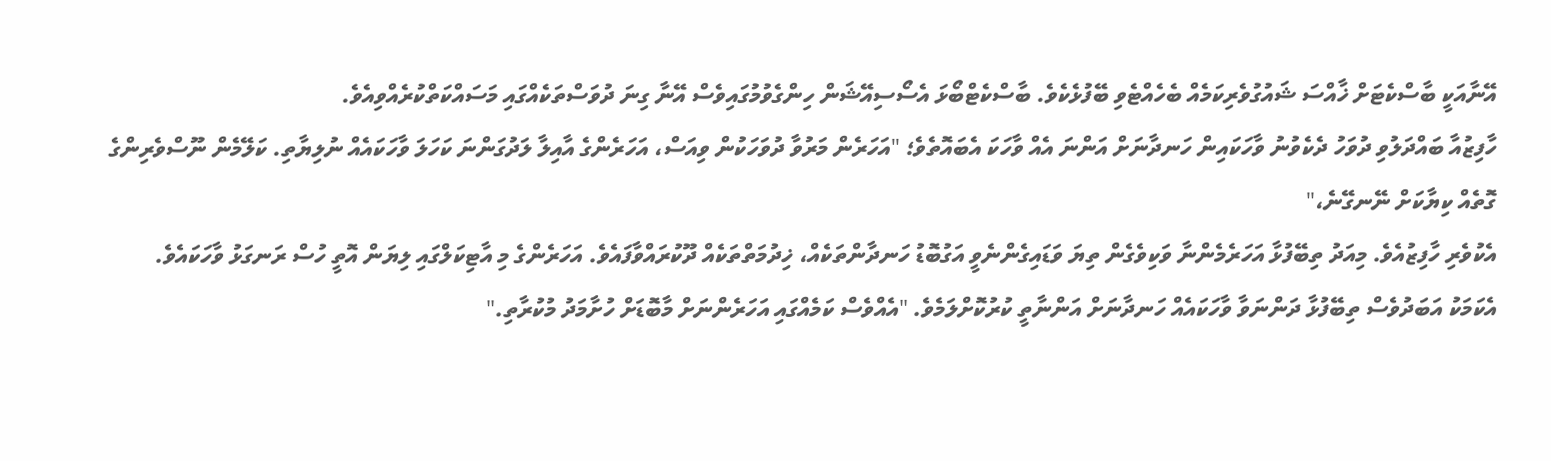އޭނާއަކީ ބާސްކެޓަށް ޚާއްސަ ޝައުގުވެރިކަމެއް ބެހެއްޓެވި ބޭފުޅެކެވެ. ބާސްކެޓްބޯޅަ އެސޯސިއޭޝަން ހިންގެވުމުގައިވެސް އޭނާ ގިނަ ދުވަސްތަކެއްގައި މަސައްކަތްކުރެއްވިއެވެ.
ހާފިޒުއާ ބައްދަލުވި ދުވަހު ދެކެވުނު ވާހަކައިން ހަނދާނަށް އަންނަ އެއް ވާހަކަ އެބައޮތެވެ؛ "އަހަރެން މަރުވާ ދުވަހަކުން ވިއަސް، އަހަރެންގެ އާއިލާ ލަދުގަންނަ ކަހަލަ ވާހަކައެއް ނުލިޔާތި. ކަލޭމެން ނޫސްވެރިންގެ ގޮތެއް ކިޔާކަށް ނޭނގޭނެ،"
އެކުވެރި ހާފިޒުއެވެ. މިއަދު ތިބޭފުޅާ އަހަރެމެންނާ ވަކިވެގެން ތިޔަ ވަޑައިގެންނެވީ އަގުބޮޑު ހަނދާންތަކެއް، ޚިދުމަތްތަކެއް ދޫކުރައްވާފައެވެ. އަހަރެންގެ މި އާޓިކަލްގައި ލިޔަން އޮތީ ހުސް ރަނގަޅު ވާހަކައެވެ. އެކަމަކު އަބަދުވެސް ތިބޭފުޅާ ދަންނަވާ ވާހަކައެއް ހަނދާނަށް އަންނާތީ ކުރުކޮށްލަމެވެ. "އެއްވެސް ކަމެއްގައި އަހަރެންނަށް މާބޮޑަށް ހުށާމަދު މުކުރާތި."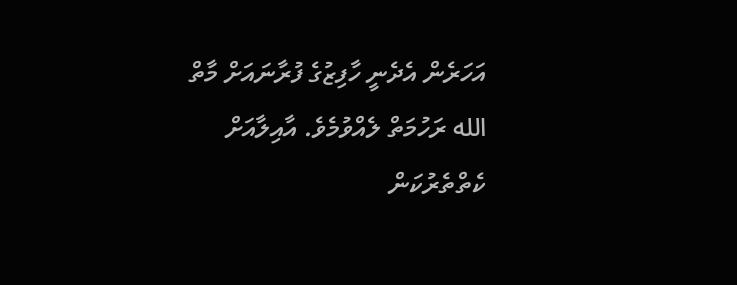އަހަރެން އެދެނީ ހާފިޒުގެ ފުރާނައަށް މާތް الله ރަހުމަތް ލެއްވުމެވެ. އާއިލާއަށް ކެތްތެރުކަން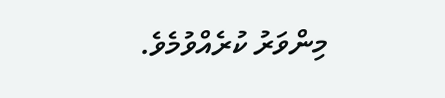މިންވަރު ކުރެއްވުމެވެ.